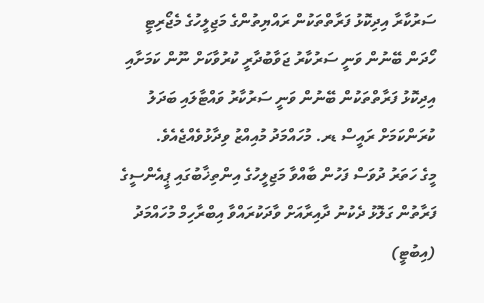ސަރުކާރާ އިދިކޮޅު ފަރާތްތަކުން ރައްޔިތުންގެ މަޖިލީހުގެ މެޖޯރިޓީ ހޯދަން ބޭނުން ވަނީ ސަރުކާރު ޖަވާބުދާރީ ކުރުވާކަށް ނޫން ކަމަށާއި އިދިކޮޅު ފަރާތްތަކުން ބޭނުން ވަނީ ސަރުކާރު ވައްޓާލައި ބަދަލު ކުރަންކަމަށް ރައީސް ޑރ. މުހައްމަދު މުއިއްޒު ވިދާޅުވެއްޖެއެވެ.
މީގެ ހަތަރު ދުވަސް ފަހުން ބާއްވާ މަޖިލީހުގެ އިންތިޚާބުގައި ޕީއެންސީގެ ފަރާތުން ގަލޮޅު ދެކުނު ދާއިރާއަށް ވާދަކުރައްވާ އިބްރާހިމް މުހައްމަދު (އިބުޓީ)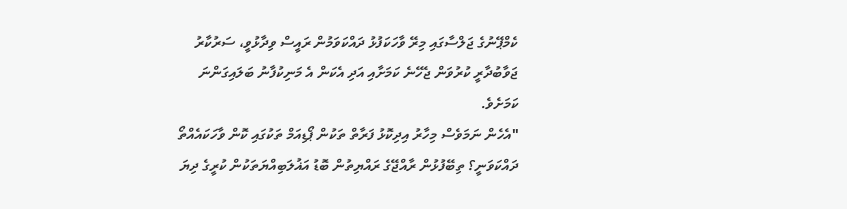ކެމްޕޭނުގެ ޖަލްސާގައި މިރޭ ވާހަކަފުޅު ދައްކަވަމުން ރައީސް ވިދާޅުވީ، ސަރުކާރު ޖަވާބުދާރީ ކުރުވަން ޖެހޭނެ ކަމަށާއި އަދި އެކަން އެ މަނިކުފާނު ބަލައިގަންނަ ކަމަށެވެ.
"އެހެން ނަމަވެސް މިހާރު އިދިކޮޅު ފަރާތް ތަކުން ޕޯޑިއަމް ތަކުގައި ކޮން ވާހަކައެއްތޯ ދައްކަވަނީ؟ ތިބޭފުޅުން ރާއްޖޭގެ ރައްޔިތުން ބޮޑު އަޣުލަބިއްޔަތަކުން ކުރީގެ ދިޔަ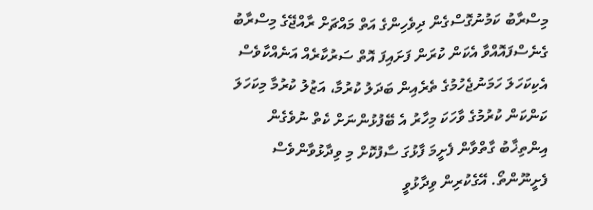މިސްރާބު ކަމުނުގޮސްގެން ދިވެހިންގެ އަތް މައްޗަށް ރާއްޖޭގެ މިސްރާބު ގެނެސްފައޮއްވާ އެކަން ކުރަން ފަށައިފަ އޮތް ސަރުކާރެއް އަނެއްކާވެސް އެކިކަހަލަ ހަމަނުޖެހުމުގެ ތެރެއިން ބަދަލު ކުރުމާ، އަޒުލު ކުރުމާ މިކަހަލަ ކަންކަން ކުރުމުގެ ވާހަކަ މިހާރު އެ ބޭފުޅުންނަށް ކެތް ނުވެގެން އިންތިޚާބު ގާތްވާން ފެށީމަ ފާޅުގަ ސާފުކޮށް މި ވިދާޅުވާންވެސް ފެށީނޫންތޯ. އޭގެކުރިން ވިދާޅުވީ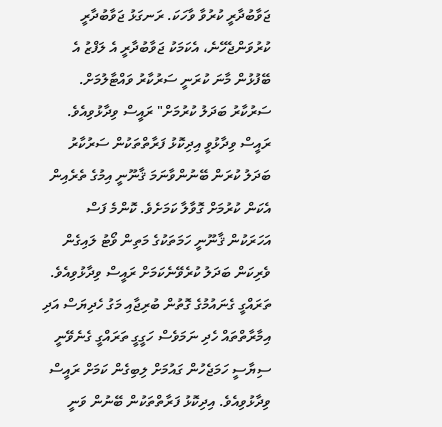ޖަވާބުދާރީ ކުރުވާ ވާހަކަ. ރަނގަޅު ޖަވާބުދާރީ ކުރުވަންޖެހޭނެ، އެކަމަކު ޖަވާބުދާރީ އެ ލަފްޒު އެ ބޭފުޅުން މާނަ ކުރަނީ ސަރުކާރު ވައްޓާލުމަށް. ސަރުކާރު ބަދަލު ކުރުމަށް" ރައީސް ވިދާޅުވިއެވެ.
ރައީސް ވިދާޅުވީ އިދިކޮޅު ފަރާތްތަކުން ސަރުކާރު ބަދަލު ކުރަން ބޭނުންވާނަމަ ޤާނޫނީ އިމުގެ ތެރެއިން އެކަން ކުރުމަށް ގޮވާލާ ކަމަށެވެ. ކޮންމެ ފަސް އަހަރަކުން ޤާނޫނީ ހަމަތަކުގެ މަތިން ވޯޓު ލައިގެން ވެރިކަން ބަދަލު ކުރެވޭނެކަމަށް ރައީސް ވިދާޅުވިއެވެ.
ތަރައްގީ ގެނައުމުގެ ގޮތުން ބުރިޖާއި މަގު ހެދިޔަސް އަދި އިމާރާތްތައް ހެދި ނަމަވެސް ހަގީގީ ތަރައްގީ ގެނެވޭނީ ސިޔާސީ ހަމަޖެހުން ގައުމަށް ލިބިގެން ކަމަށް ރައީސް ވިދާޅުވިއެވެ. އިދިކޮޅު ފަރާތްތަކުން ބޭނުން ވަނީ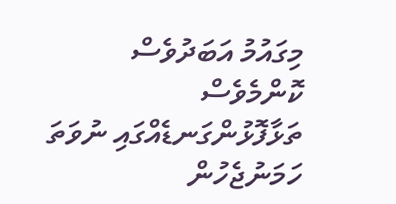މިގައުމު އަބަދުވެސް ކޮންމެވެސް ތަޅާފޮޅުންގަނޑެއްގައި ނުވަތަ ހަމަނުޖެހުން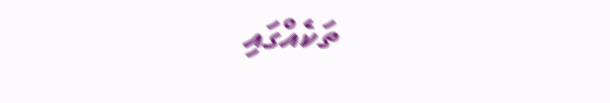ތަކެއްގައި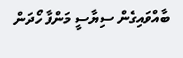ބާއްވައިގެން ސިޔާސީ މަންފާ ހޯދަން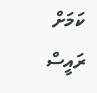ކަމަށް ރައީސް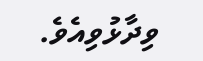ވިދާޅުވިއެވެ.